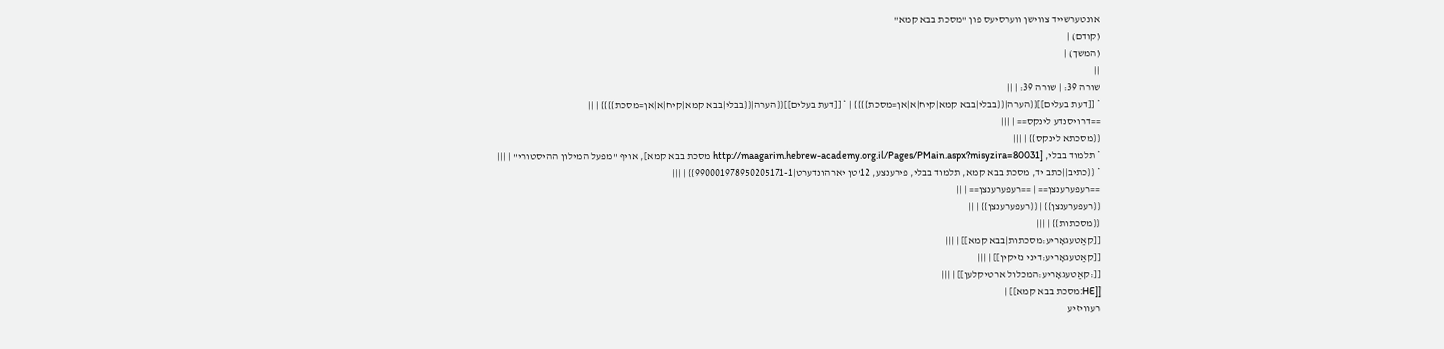אונטערשייד צווישן ווערסיעס פון "מסכת בבא קמא"
(קודם) |
(המשך) |
||
שורה 39: | שורה 39: | ||
* [[דעת בעלים]]{{הערה|{{בבלי|בבא קמא|קיח|א|אן=מסכת}}}} | * [[דעת בעלים]]{{הערה|{{בבלי|בבא קמא|קיח|א|אן=מסכת}}}} | ||
==דרויסנדע לינקס== | |||
{{מסכתא לינקס}} | |||
* תלמוד בבלי, [http://maagarim.hebrew-academy.org.il/Pages/PMain.aspx?misyzira=80031 מסכת בבא קמא], אויף "מפעל המילון ההיסטורי" | |||
* {{כתיב||כתב יד, מסכת בבא קמא, תלמוד בבלי, פירענצע, 12'טן יארהונדערט|990001978950205171-1}} | |||
==רעפערענצן== | ==רעפערענצן== | ||
{{רעפערענצן}} | {{רעפערענצן}} | ||
{{מסכתות}} | |||
[[קאַטעגאָריע:מסכתות|בבא קמא]] | |||
[[קאַטעגאָריע:דיני נזיקין]] | |||
[[:קאַטעגאָריע:המכלול ארטיקלען]] | |||
[[HE:מסכת בבא קמא]] |
רעוויזיע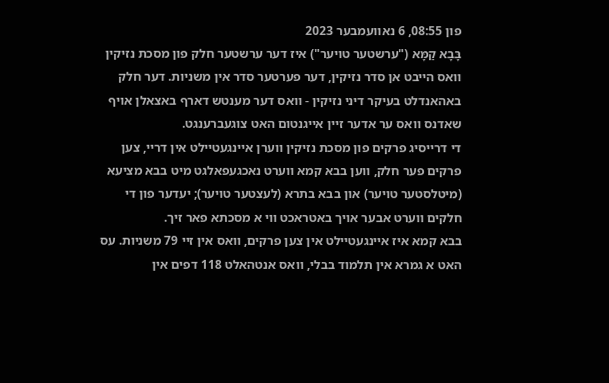פון 08:55, 6 נאוועמבער 2023
בָּבָא קַמָּא ("ערשטער טויער") איז דער ערשטער חלק פון מסכת נזיקין וואס הייבט אן סדר נזיקין, דער פערטער סדר אין משניות. דער חלק באהאנדלט בעיקר דיני נזיקין - וואס דער מענטש דארף באצאלן אויף שאדנס וואס ער אדער זיין אייגנטום האט צוגעברענגט.
די דרייסיג פרקים פון מסכת נזיקין ווערן איינגעטיילט אין דריי, צען פרקים פער חלק, ווען בבא קמא ווערט נאכגעפאלגט מיט בבא מציעא (מיטלסטער טויער) און בבא בתרא (לעצטער טויער); יעדער פון די חלקים ווערט אבער אויך באטראכט ווי א מסכתא פאר זיך.
בבא קמא איז איינגעטיילט אין צען פרקים, וואס אין זיי 79 משניות. עס האט א גמרא אין תלמוד בבלי, וואס אנטהאלט 118 דפים אין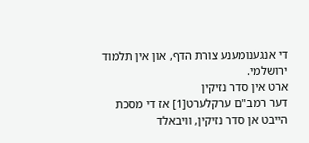די אנגענומענע צורת הדף, און אין תלמוד ירושלמי.
ארט אין סדר נזיקין
דער רמב"ם ערקלערט[1] אז די מסכת הייבט אן סדר נזיקין, וויבאלד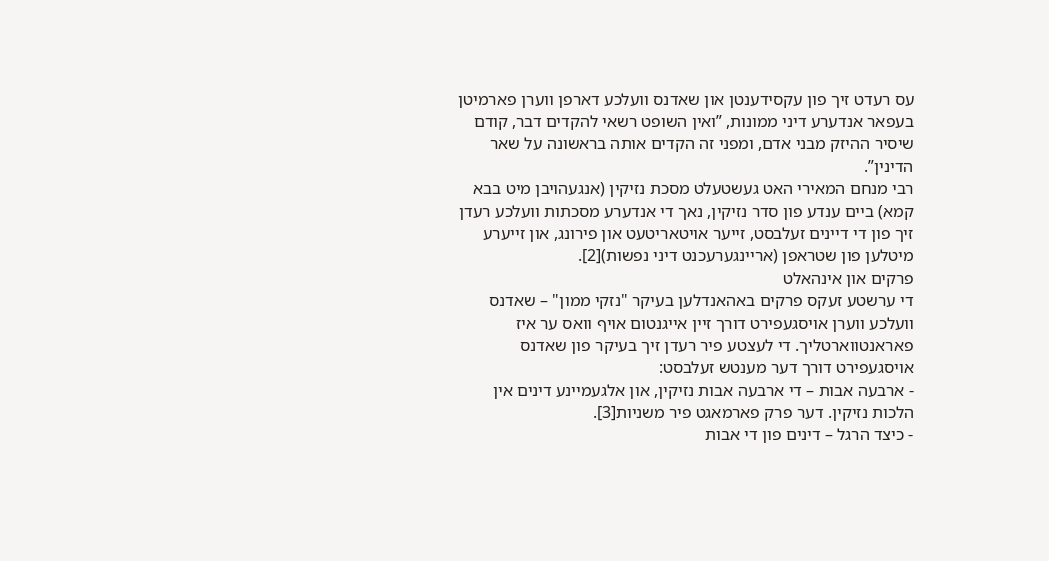עס רעדט זיך פון עקסידענטן און שאדנס וועלכע דארפן ווערן פארמיטן בעפאר אנדערע דיני ממונות, ”ואין השופט רשאי להקדים דבר, קודם שיסיר ההיזק מבני אדם, ומפני זה הקדים אותה בראשונה על שאר הדינין”.
רבי מנחם המאירי האט געשטעלט מסכת נזיקין (אנגעהויבן מיט בבא קמא) ביים ענדע פון סדר נזיקין, נאך די אנדערע מסכתות וועלכע רעדן זיך פון די דיינים זעלבסט, זייער אויטאריטעט און פירונג, און זייערע מיטלען פון שטראפן (אריינגערעכנט דיני נפשות)[2].
פרקים און אינהאלט
די ערשטע זעקס פרקים באהאנדלען בעיקר "נזקי ממון" – שאדנס וועלכע ווערן אויסגעפירט דורך זיין אייגנטום אויף וואס ער איז פאראנטווארטליך. די לעצטע פיר רעדן זיך בעיקר פון שאדנס אויסגעפירט דורך דער מענטש זעלבסט:
- ארבעה אבות – די ארבעה אבות נזיקין, און אלגעמיינע דינים אין הלכות נזיקין. דער פרק פארמאגט פיר משניות[3].
- כיצד הרגל – דינים פון די אבות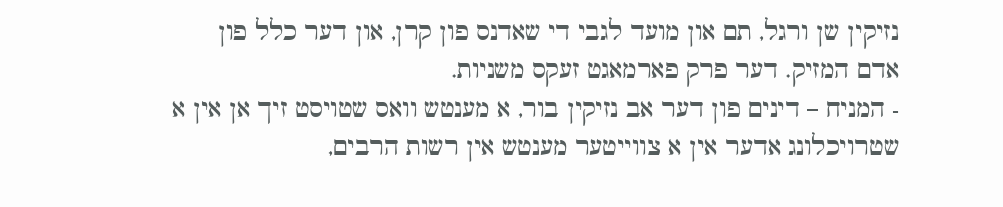נזיקין שן ורגל, תם און מועד לגבי די שאדנס פון קרן, און דער כלל פון אדם המזיק. דער פרק פארמאגט זעקס משניות.
- המניח – דינים פון דער אב נזיקין בור, א מענטש וואס שטויסט זיך אן אין א שטרויכלונג אדער אין א צווייטער מענטש אין רשות הרבים,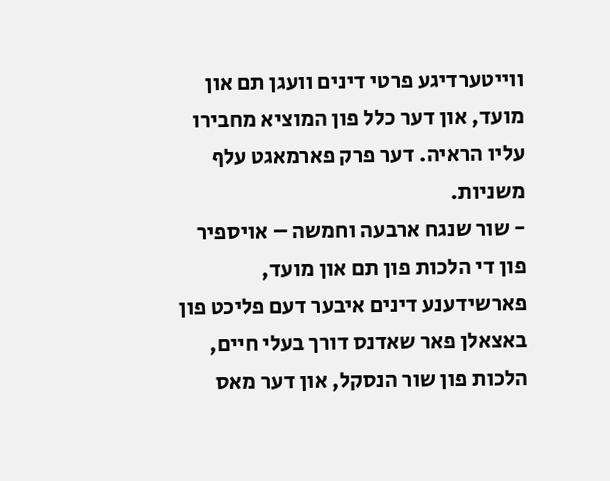ווייטערדיגע פרטי דינים וועגן תם און מועד, און דער כלל פון המוציא מחבירו עליו הראיה. דער פרק פארמאגט עלף משניות.
- שור שנגח ארבעה וחמשה – אויספיר פון די הלכות פון תם און מועד, פארשידענע דינים איבער דעם פליכט פון באצאלן פאר שאדנס דורך בעלי חיים, הלכות פון שור הנסקל, און דער מאס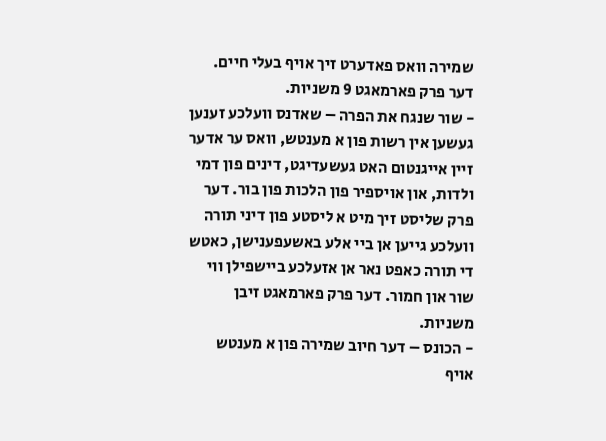שמירה וואס פאדערט זיך אויף בעלי חיים. דער פרק פארמאגט 9 משניות.
- שור שנגח את הפרה – שאדנס וועלכע זענען געשען אין רשות פון א מענטש, וואס ער אדער זיין אייגנטום האט געשעדיגט, דינים פון דמי ולדות, און אויספיר פון הלכות פון בור. דער פרק שליסט זיך מיט א ליסטע פון דיני תורה וועלכע גייען אן ביי אלע באשעפענישן, כאטש די תורה כאפט נאר אן אזעלכע ביישפילן ווי שור און חמור. דער פרק פארמאגט זיבן משניות.
- הכונס – דער חיוב שמירה פון א מענטש אויף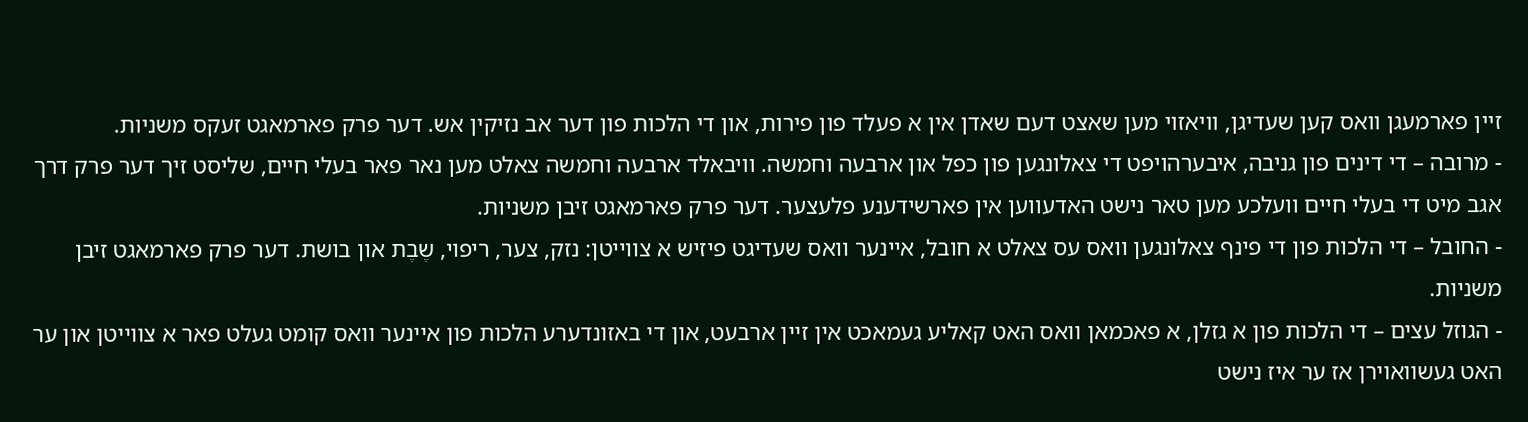זיין פארמעגן וואס קען שעדיגן, וויאזוי מען שאצט דעם שאדן אין א פעלד פון פירות, און די הלכות פון דער אב נזיקין אש. דער פרק פארמאגט זעקס משניות.
- מרובה – די דינים פון גניבה, איבערהויפט די צאלונגען פון כפל און ארבעה וחמשה. וויבאלד ארבעה וחמשה צאלט מען נאר פאר בעלי חיים, שליסט זיך דער פרק דרך אגב מיט די בעלי חיים וועלכע מען טאר נישט האדעווען אין פארשידענע פלעצער. דער פרק פארמאגט זיבן משניות.
- החובל – די הלכות פון די פינף צאלונגען וואס עס צאלט א חובל, איינער וואס שעדיגט פיזיש א צווייטן: נזק, צער, ריפוי, שֶבֶת און בושת. דער פרק פארמאגט זיבן משניות.
- הגוזל עצים – די הלכות פון א גזלן, א פאכמאן וואס האט קאליע געמאכט אין זיין ארבעט, און די באזונדערע הלכות פון איינער וואס קומט געלט פאר א צווייטן און ער האט געשוואוירן אז ער איז נישט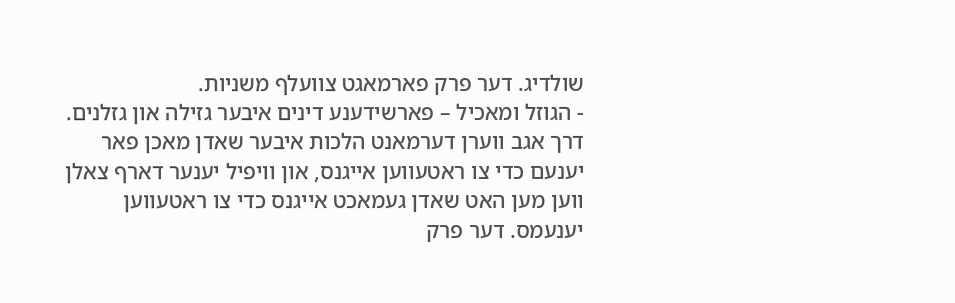שולדיג. דער פרק פארמאגט צוועלף משניות.
- הגוזל ומאכיל – פארשידענע דינים איבער גזילה און גזלנים. דרך אגב ווערן דערמאנט הלכות איבער שאדן מאכן פאר יענעם כדי צו ראטעווען אייגנס, און וויפיל יענער דארף צאלן ווען מען האט שאדן געמאכט אייגנס כדי צו ראטעווען יענעמס. דער פרק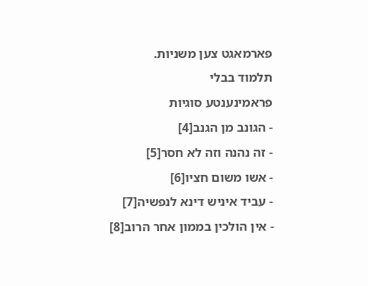פארמאגט צען משניות.
תלמוד בבלי
פראמינענטע סוגיות
- הגונב מן הגנב[4]
- זה נהנה וזה לא חסר[5]
- אשו משום חציו[6]
- עביד איניש דינא לנפשיה[7]
- אין הולכין בממון אחר הרוב[8]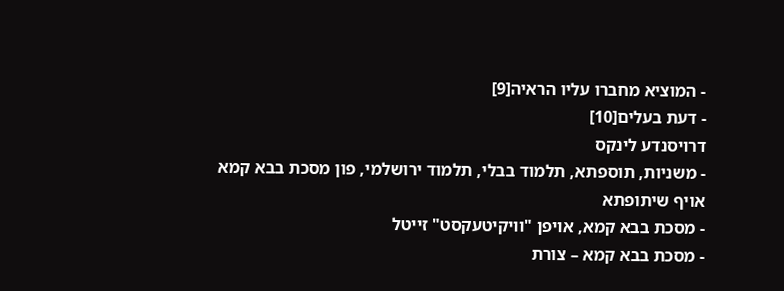- המוציא מחברו עליו הראיה[9]
- דעת בעלים[10]
דרויסנדע לינקס
- משניות, תוספתא, תלמוד בבלי, תלמוד ירושלמי, פון מסכת בבא קמא אויף שיתופתא
- מסכת בבא קמא, אויפן "וויקיטעקסט" זייטל
- מסכת בבא קמא – צורת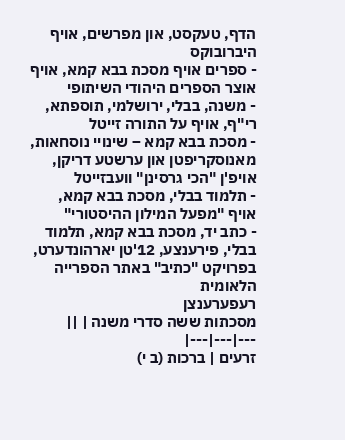הדף, טעקסט, און מפרשים, אויף היברובוקס
- ספרים אויף מסכת בבא קמא, אויף אוצר הספרים היהודי השיתופי
- משנה, בבלי, ירושלמי, תוספתא, רי"ף, אויף על התורה זייטל
- מסכת בבא קמא – שינויי נוסחאות, מאנוסקריפטן און ערשטע דריקן, אויפ'ן "הכי גרסינן" וועבזייטל
- תלמוד בבלי, מסכת בבא קמא, אויף "מפעל המילון ההיסטורי"
- כתב יד, מסכת בבא קמא, תלמוד בבלי, פירענצע, 12'טן יארהונדערט, בפרויקט "כתיב" באתר הספרייה הלאומית
רעפערענצן
מסכתות ששה סדרי משנה | ||
---|---|---|
זרעים | ברכות (ב י)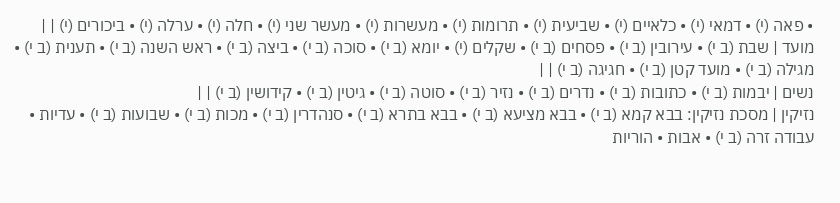• פאה (י) • דמאי (י) • כלאיים (י) • שביעית (י) • תרומות (י) • מעשרות (י) • מעשר שני (י) • חלה (י) • ערלה (י) • ביכורים (י) | |
מועד | שבת (ב י) • עירובין (ב י) • פסחים (ב י) • שקלים (י) • יומא (ב י) • סוכה (ב י) • ביצה (ב י) • ראש השנה (ב י) • תענית (ב י) • מגילה (ב י) • מועד קטן (ב י) • חגיגה (ב י) | |
נשים | יבמות (ב י) • כתובות (ב י) • נדרים (ב י) • נזיר (ב י) • סוטה (ב י) • גיטין (ב י) • קידושין (ב י) | |
נזיקין | מסכת נזיקין: בבא קמא (ב י) • בבא מציעא (ב י) • בבא בתרא (ב י) • סנהדרין (ב י) • מכות (ב י) • שבועות (ב י) • עדיות • עבודה זרה (ב י) • אבות • הוריות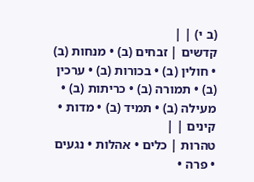(ב י) | |
קדשים | זבחים (ב) • מנחות (ב) • חולין (ב) • בכורות (ב) • ערכין (ב) • תמורה (ב) • כריתות (ב) • מעילה (ב) • תמיד (ב) • מדות • קינים | |
טהרות | כלים • אהלות • נגעים • פרה •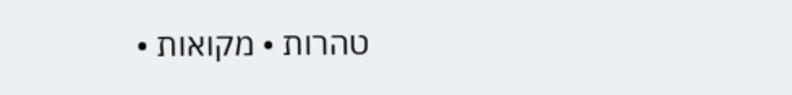טהרות • מקואות •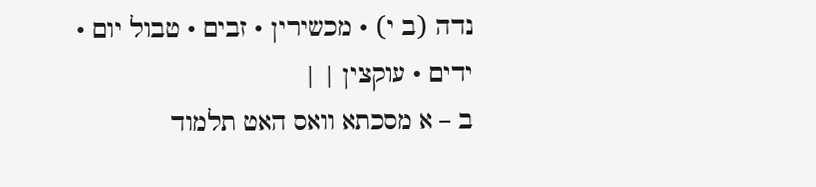נדה (ב י) • מכשירין • זבים • טבול יום • ידים • עוקצין | |
ב – א מסכתא וואס האט תלמוד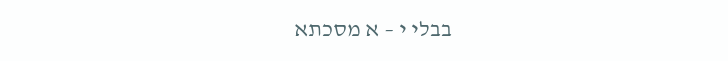בבלי י – א מסכתא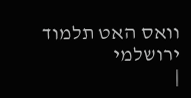וואס האט תלמוד ירושלמי
|